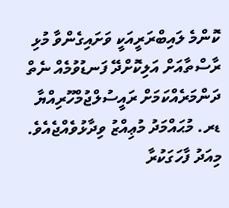ކޮންމެ ލައިބްރަރީއަކީ ވަށައިގެންވާ މުޅި ރާސްތާއަށް އަލިކޮށްދޭ ފަނޑުވުމެއް ނެތް ދަންމަރެއްކަމަށް ރައީސުލްޖުމްހޫރިއްޔާ ޑރ. މުޙައްމަދު މުޢިއްޒު ވިދާޅުވެއްޖެއެވެ.
މިއަދު ފާހަގަކުރާ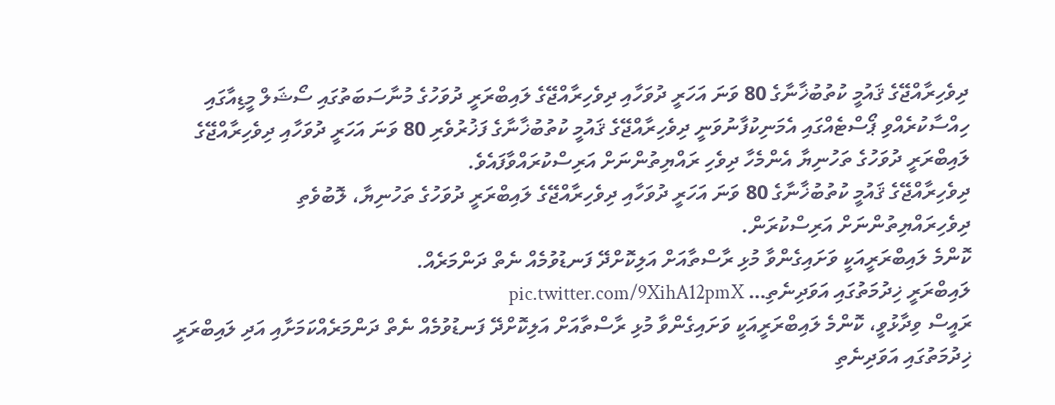ދިވެހިރާއްޖޭގެ ޤައުމީ ކުތުބުޚާނާގެ 80 ވަނަ އަހަރީ ދުވަހާއި ދިވެހިރާއްޖޭގެ ލައިބްރަރީ ދުވަހުގެ މުނާސަބަތުގައި ސޯޝަލް މީޑިއާގައި ހިއްސާކުރެއްވި ޕޯސްޓެއްގައި އެމަނިކުފާނުވަނީ ދިވެހިރާއްޖޭގެ ޤައުމީ ކުތުބުޚާނާގެ ފަޚުރުވެރި 80 ވަނަ އަހަރީ ދުވަހާއި ދިވެހިރާއްޖޭގެ ލައިބްރަރީ ދުވަހުގެ ތަހުނިޔާ އެންމެހާ ދިވެހި ރައްޔިތުންނަށް އަރިސްކުރައްވާފައެވެ.
ދިވެހިރާއްޖޭގެ ޤައުމީ ކުތުބުޚާނާގެ 80 ވަނަ އަހަރީ ދުވަހާއި ދިވެހިރާއްޖޭގެ ލައިބްރަރީ ދުވަހުގެ ތަހުނިޔާ، ލޮބުވެތި ދިވެހިރައްޔިތުންނަށް އަރިސްކުރަން.
ކޮންމެ ލައިބްރަރީއަކީ ވަށައިގެންވާ މުޅި ރާސްތާއަށް އަލިކޮށްދޭ ފަނޑުވުމެއް ނެތް ދަންމަރެއް.
ލައިބްރަރީ ޚިދުމަތުގައި އަވަދިނެތި… pic.twitter.com/9XihA12pmX
ރައީސް ވިދާޅުވީ، ކޮންމެ ލައިބްރަރީއަކީ ވަށައިގެންވާ މުޅި ރާސްތާއަށް އަލިކޮށްދޭ ފަނޑުވުމެއް ނެތް ދަންމަރެއްކަމަށާއި އަދި ލައިބްރަރީ ޚިދުމަތުގައި އަވަދިނެތި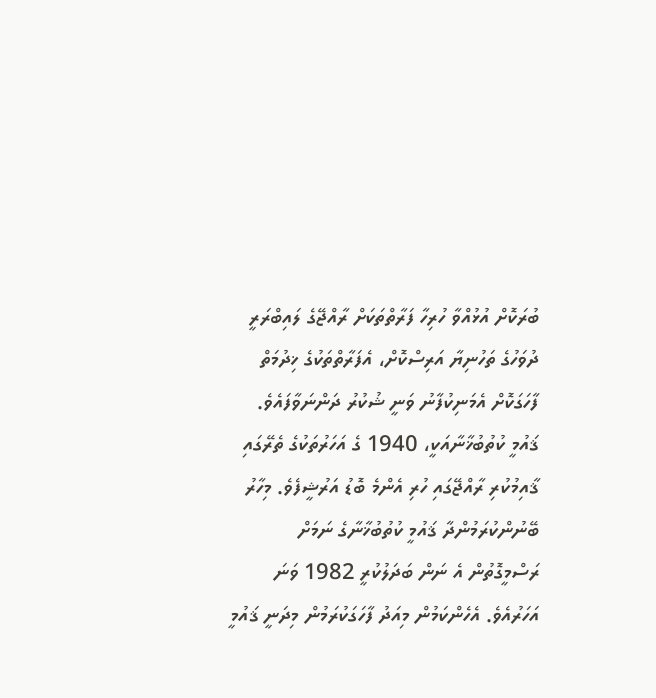ބުރަކޮށް އުޅުއްވާ ހުރިހާ ފަރާތްތަކަށް ރާއްޖޭގެ ލައިބްރަރީ ދުވަހުގެ ތަހުނިޔާ އަރިސްކޮށް، އެފަރާތްތަކުގެ ޚިދުމަތް ފާހަގަކޮށް އެމަނިކުފާނު ވަނީ ޝުކުރު ދަންނަވާފައެވެ.
ޤައުމީ ކުތުބުޚާނާއަކީ، 1940 ގެ އަހަރުތަކުގެ ތެރޭގައި ޤާއިމުކުރި ރާއްޖޭގައި ހުރި އެންމެ ބޮޑު އަރުޝީފެވެ. މިހާރު ބޭނުންކުރަމުންދާ ޤައުމީ ކުތުބުޚާނާގެ ނަމަށް ރަސްމީގޮތުން އެ ނަން ބަދަލުކުރީ 1982 ވަނަ އަހަރުއެވެ. އެހެންކަމުން މިއަދު ފާހަގަކުރަމުން މިދަނީ ޤައުމީ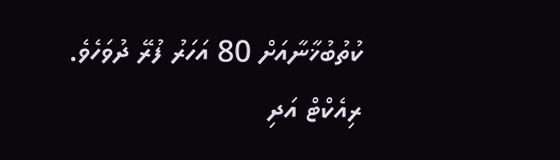ކުތުބުޚާނާއަށް 80 އަހަރު ފުރޭ ދުވަހެވެ.
ރިއެކްޓް އަދި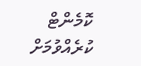ކޮމެންޓް ކުރެއްވުމަށް